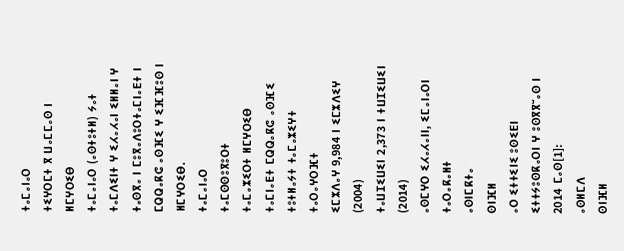ⵜⴰⵎⴰⵏⴰⵔ
ⵜⵉⵖⵔⵎⵜ ⴳ ⵡⴰⵎⵎⴰⵙ ⵏ ⵍⵎⵖⵔⵉⴱ
ⵜⴰⵎⴰⵏⴰⵔ (ⴰⵙⵜⵓⵜⵍ) ⵢⴰⵜ ⵜⴰⵎⴷⵉⵏⵜ ⵖ ⵉⵃⴰⵃⴰⵏ ⵉⵍⵍⴰⵏ ⵖ ⵜⴰⵙⴳⴰ ⵏ ⵎⵓⴳⴰⴷⵓⵔⵜⴰⵎⵏⴰⴹⵜ ⵏ ⵎⵕⵕⴰⴽⵛ ⴰⵙⴼⵉ ⵖ ⵉⴼⴼⵓⵙ ⵏ ⵍⵎⵖⵔⵉⴱ.
ⵜⴰⵎⴰⵏⴰⵔ
ⵜⴰⵎⵙⵙⵓⴳⵓⵔⵜ
ⵜⴰⵎⴰⵣⵉⵔⵜ ⵍⵎⵖⵔⵉⴱ
ⵜⴰⵎⵏⴰⴹⵜ ⵎⵕⵕⴰⴽⵛ ⴰⵙⴼⵉ
ⵜⵓⵜⵍⴰⵢⵜ ⵜⴰⵎⴰⵣⵉⵖⵜ
ⵜⴰⵔⴰⵖⵔⴼⵜ
ⵉⵎⵣⴷⴰⵖ 9,984 ⵏ ⵉⵎⵣⴷⵉⵖ (2004)
ⵜⴰⵡⵊⵉⵡⵉⵏ 2,373 ⵏ ⵜⵡⵊⵉⵡⵉⵏ (2014)
ⴰⵙⵎⵖⵔ ⵉⵃⴰⵃⴰⵏⵏ, ⵉⵎⴰⵏⴰⵔⵏ
ⵜⴰⵔⴰⴽⴰⵍⵜ
ⴰⵙⵏⵎⴽⵜⴰ
ⵙⵏⴼⵍ
ⴰⵔ ⵉⵜⵜⵉⵏⵉ ⵓⵙⵉⴹⵏ ⵉⵜⵜⵢⵓⵙⴽⴰⵔⵏ ⵖ ⵓⵙⴳⴳⵯⴰⵙ ⵏ 2014 ⵎⴰⵙ[1]:
ⴰⵙⵍⵎⴷ
ⵙⵏⴼⵍ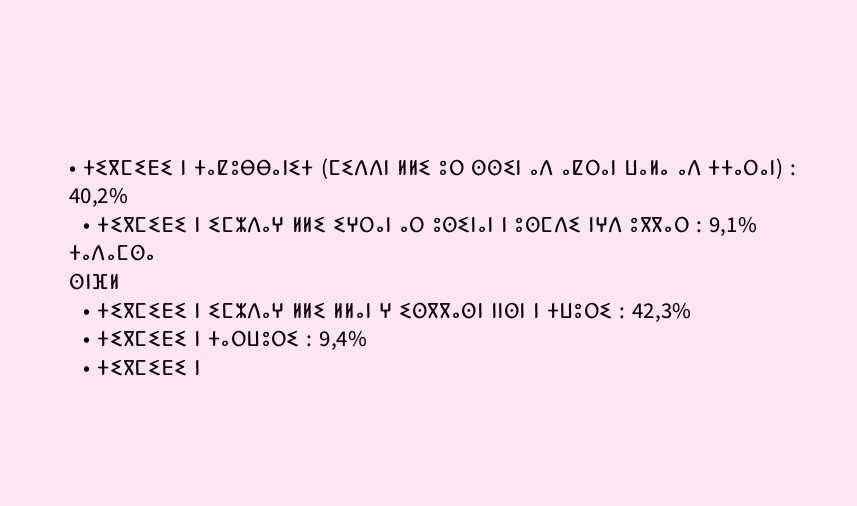• ⵜⵉⴳⵎⵉⴹⵉ ⵏ ⵜⴰⵇⵓⴱⴱⴰⵏⵉⵜ (ⵎⵉⴷⴷⵏ ⵍⵍⵉ ⵓⵔ ⵙⵙⵉⵏ ⴰⴷ ⴰⵇⵔⴰⵏ ⵡⴰⵍⴰ ⴰⴷ ⵜⵜⴰⵔⴰⵏ) : 40,2%
  • ⵜⵉⴳⵎⵉⴹⵉ ⵏ ⵉⵎⵣⴷⴰⵖ ⵍⵍⵉ ⵉⵖⵔⴰⵏ ⴰⵔ ⵓⵙⵉⵏⴰⵏ ⵏ ⵓⵙⵎⴷⵉ ⵏⵖⴷ ⵓⴳⴳⴰⵔ : 9,1%
ⵜⴰⴷⴰⵎⵙⴰ
ⵙⵏⴼⵍ
  • ⵜⵉⴳⵎⵉⴹⵉ ⵏ ⵉⵎⵣⴷⴰⵖ ⵍⵍⵉ ⵍⵍⴰⵏ ⵖ ⵉⵙⴳⴳⴰⵙⵏ ⵏⵏⵙⵏ ⵏ ⵜⵡⵓⵔⵉ : 42,3%
  • ⵜⵉⴳⵎⵉⴹⵉ ⵏ ⵜⴰⵔⵡⵓⵔⵉ : 9,4%
  • ⵜⵉⴳⵎⵉⴹⵉ ⵏ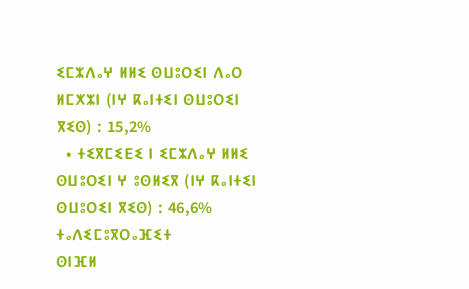ⵉⵎⵣⴷⴰⵖ ⵍⵍⵉ ⵙⵡⵓⵔⵉⵏ ⴷⴰⵔ ⵍⵎⵅⵣⵏ (ⵏⵖ ⴽⴰⵏⵜⵉⵏ ⵙⵡⵓⵔⵉⵏ ⴳⵉⵙ) : 15,2%
  • ⵜⵉⴳⵎⵉⴹⵉ ⵏ ⵉⵎⵣⴷⴰⵖ ⵍⵍⵉ ⵙⵡⵓⵔⵉⵏ ⵖ ⵓⵙⵍⵉⴳ (ⵏⵖ ⴽⴰⵏⵜⵉⵏ ⵙⵡⵓⵔⵉⵏ ⴳⵉⵙ) : 46,6%
ⵜⴰⴷⵉⵎⵓⴳⵔⴰⴼⵉⵜ
ⵙⵏⴼⵍ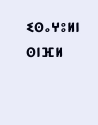ⵉⵙⴰⵖⵓⵍⵏ
ⵙⵏⴼⵍ